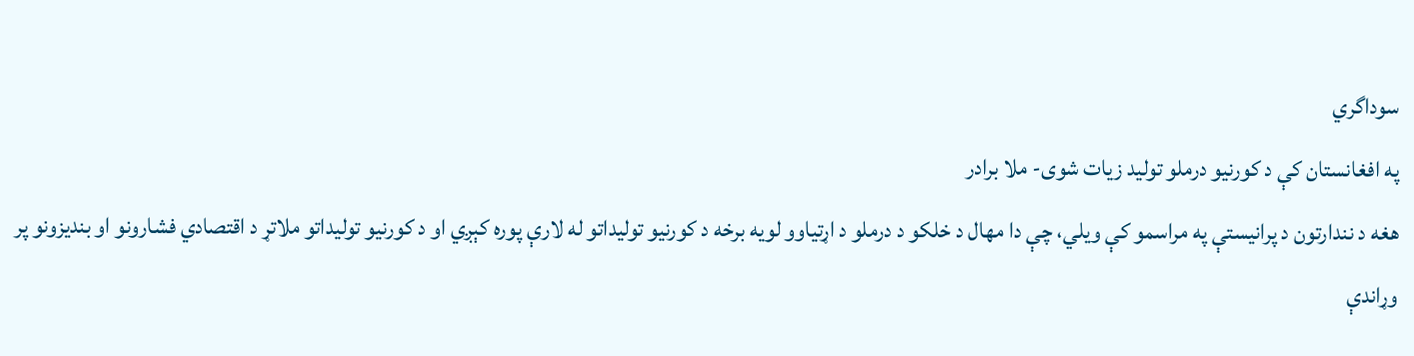سوداگري
په افغانستان کې د کورنیو درملو تولید زیات شوی- ملا برادر
هغه د نندارتون د پرانیستې په مراسمو کې ویلي، چې دا مهال د خلکو د درملو د اړتیاوو لویه برخه د کورنیو تولیداتو له لارې پوره کېږي او د کورنیو تولیداتو ملاتړ د اقتصادي فشارونو او بندیزونو پر وړاندې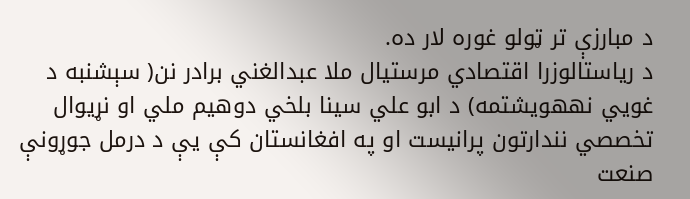د مبارزې تر ټولو غوره لار ده.
د ریاستالوزرا اقتصادي مرستیال ملا عبدالغني برادر نن( سېشنبه د غویي نههویشتمه) د ابو علي سينا بلخي دوهیم ملي او نړیوال تخصصي نندارتون پرانیست او په افغانستان کې یې د درمل جوړونې صنعت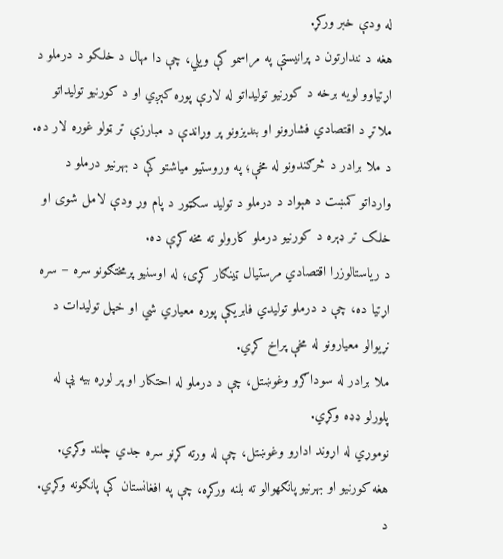له ودې خبر ورکړ.
هغه د نندارتون د پرانیستې په مراسمو کې ویلي، چې دا مهال د خلکو د درملو د اړتیاوو لویه برخه د کورنیو تولیداتو له لارې پوره کېږي او د کورنیو تولیداتو ملاتړ د اقتصادي فشارونو او بندیزونو پر وړاندې د مبارزې تر ټولو غوره لار ده.
د ملا برادر د څرګندونو له مخې؛ په وروستیو میاشتو کې د بهرنیو درملو د وارداتو کمښت د هېواد د درملو د تولید سکټور د پام وړ ودې لامل شوی او خلک تر ډېره د کورنیو درملو کارولو ته مخه کړې ده.
د ریاستالوزرا اقتصادي مرستیال ټینګار کړی؛ له اوسنیو پرمختګونو سره – سره اړتیا ده، چې د درملو تولیدي فابریکې پوره معیاري شي او خپل تولیدات د نړیوالو معیارونو له مخې پراخ کړي.
ملا برادر له سوداګرو وغوښتل، چې د درملو له احتکار او پر لوړه بیه یې له پلورلو ډډه وکړي.
نوموړي له اړوند ادارو وغوښتل، چې له ورته کړنو سره جدي چلند وکړي.
هغه کورنیو او بهرنیو پانګهوالو ته بلنه ورکړه، چې په افغانستان کې پانګونه وکړي.
د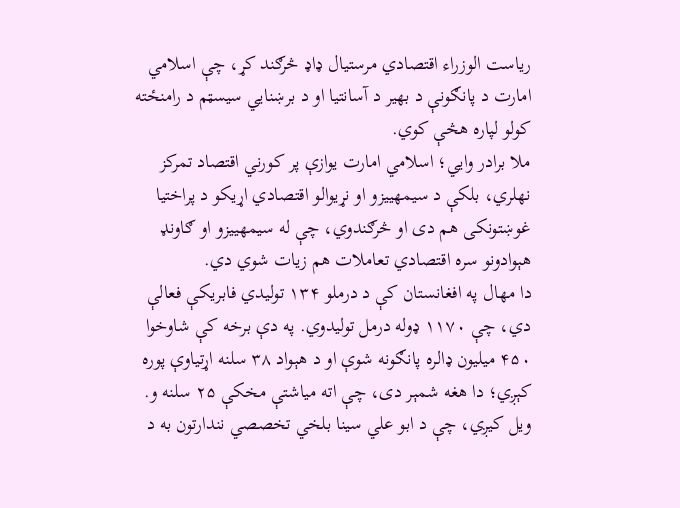ریاست الوزراء اقتصادي مرستیال ډاډ څرګند کړ، چې اسلامي امارت د پانګونې د بهیر د آسانتیا او د برښنايي سیسټم د رامنځته کولو لپاره هڅې کوي.
ملا برادر وایي؛ اسلامي امارت یوازې پر کورني اقتصاد تمرکز نهلري، بلکې د سیمهییزو او نړیوالو اقتصادي اړیکو د پراختیا غوښتونکی هم دی او څرګندوي، چې له سیمهییزو او ګاونډ هېوادونو سره اقتصادي تعاملات هم زیات شوي دي.
دا مهال په افغانستان کې د درملو ۱۳۴ تولیدي فابریکې فعالې دي، چې ۱۱۷۰ ډوله درمل تولیدوي. په دې برخه کې شاوخوا ۴۵۰ میلیون ډالره پانګونه شوې او د هېواد ۳۸ سلنه اړتیاوې پوره کېږي؛ دا هغه شمېر دی، چې اته میاشتې مخکې ۲۵ سلنه و.
ویل کیږي، چې د ابو علي سينا بلخي تخصصي نندارتون به د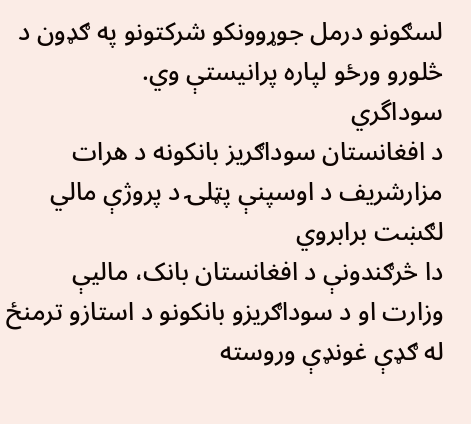لسګونو درمل جوړوونکو شرکتونو په ګډون د څلورو ورځو لپاره پرانیستې وي.
سوداگري
د افغانستان سوداګریز بانکونه د هرات مزارشریف د اوسپنې پټلۍ د پروژې مالي لګښت برابروي
دا څرګندونې د افغانستان بانک، مالیې وزارت او د سوداګریزو بانکونو د استازو ترمنځ له ګډې غونډې وروسته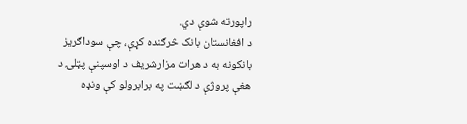راپورته شوې دي.
د افغانستان بانک څرګنده کړې، چې سوداګریز بانکونه به د هرات مزارشریف د اوسپنې پټلۍ د هغې پروژې د لګښت په برابرولو کې ونډه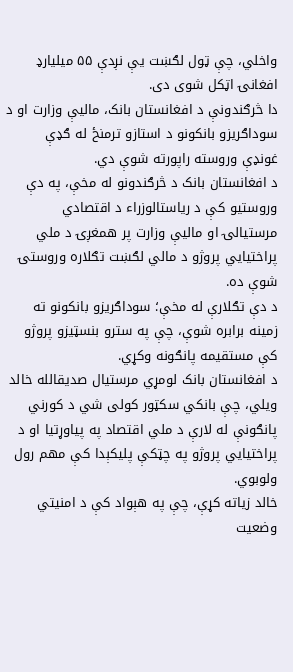واخلي، چې ټول لګښت یې نږدې ۵۵ میلیارډ افغانۍ اټکل شوی دی.
دا څرګندونې د افغانستان بانک، مالیې وزارت او د سوداګریزو بانکونو د استازو ترمنځ له ګډې غونډې وروسته راپورته شوې دي.
د افغانستان بانک د څرګندونو له مخې، په دې وروستیو کې د ریاستالوزراء د اقتصادي مرستیالۍ او مالیې وزارت پر همغږۍ د ملي پراختیایي پروژو د مالي لګښت تګلاره وروستۍ شوې ده.
د دې تګلارې له مخې؛ سوداګریزو بانکونو ته زمینه برابره شوې، چې په سترو بنسټیزو پروژو کې مستقیمه پانګونه وکړي.
د افغانستان بانک لومړي مرستیال صدیقالله خالد ویلي، چې بانکي سکټور کولی شي د کورني پانګونې له لارې د ملي اقتصاد په پیاوړتیا او د پراختیایي پروژو په چټکې پليکېدا کې مهم رول ولوبوي.
خالد زیاته کړې، چې په هېواد کې د امنیتي وضعیت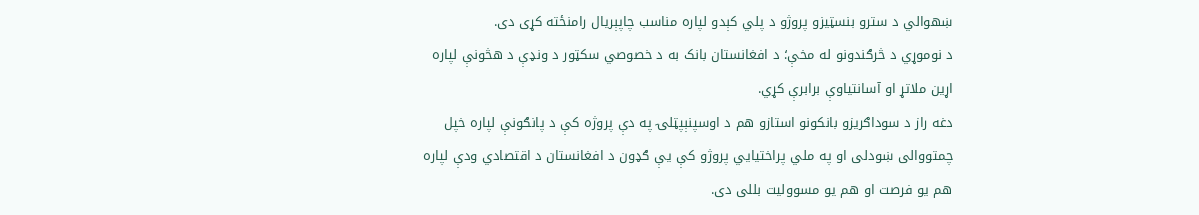ښهوالي د سترو بنسټیزو پروژو د پلي کېدو لپاره مناسب چاپېریال رامنځته کړی دی.
د نوموړي د څرګندونو له مخې؛ د افغانستان بانک به د خصوصي سکټور د ونډې د هڅونې لپاره اړین ملاتړ او آسانتیاوې برابرې کړي.
دغه راز د سوداګریزو بانکونو استازو هم د اوسپنېپټلۍ په دې پروژه کې د پانګونې لپاره خپل چمتووالی ښودلی او په ملي پراختیایي پروژو کې یې ګډون د افغانستان د اقتصادي ودې لپاره هم یو فرصت او هم یو مسوولیت بللی دی.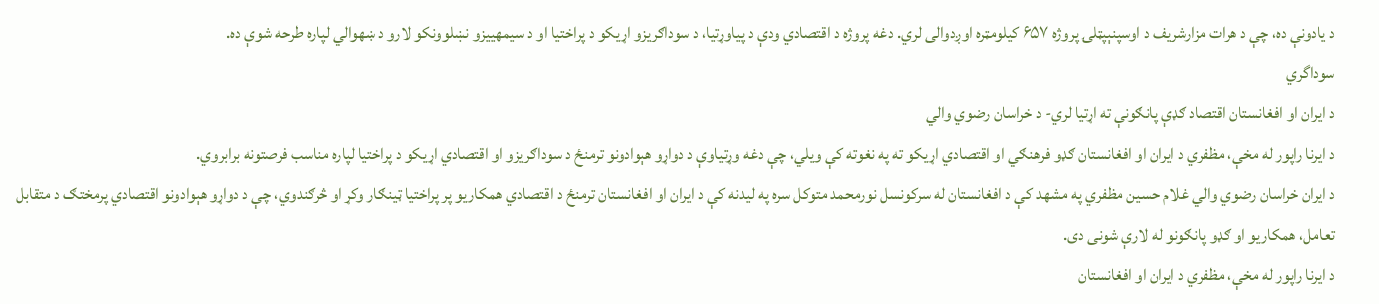د یادونې ده، چې د هرات مزارشریف د اوسپنېپټلۍ پروژه ۶۵۷ کیلومټره اوږدوالی لري. دغه پروژه د اقتصادي ودې د پیاوړتیا، د سوداګریزو اړیکو د پراختیا او د سیمهییزو نښلوونکو لارو د ښهوالي لپاره طرحه شوې ده.
سوداگري
د ایران او افغانستان اقتصاد ګډې پانګونې ته اړتیا لري- د خراسان رضوي والي
د ایرنا راپور له مخې، مظفري د ایران او افغانستان ګډو فرهنګي او اقتصادي اړیکو ته په نغوته کې ویلي، چې دغه وړتیاوې د دواړو هېوادونو ترمنځ د سوداګریزو او اقتصادي اړیکو د پراختیا لپاره مناسب فرصتونه برابروي.
د ایران خراسان رضوي والي غلام حسین مظفري په مشهد کې د افغانستان له سرکونسل نورمحمد متوکل سره په لیدنه کې د ایران او افغانستان ترمنځ د اقتصادي همکاریو پر پراختیا ټینګار وکړ او څرګندوي، چې د دواړو هېوادونو اقتصادي پرمختګ د متقابل تعامل، همکاریو او ګډو پانګونو له لارې شونی دی.
د ایرنا راپور له مخې، مظفري د ایران او افغانستان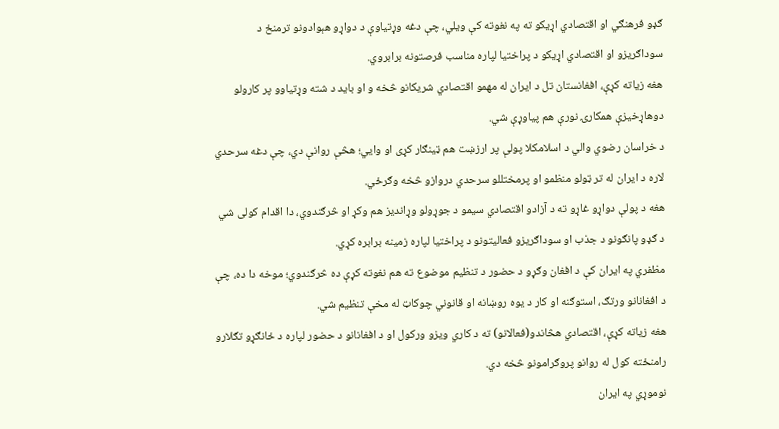ګډو فرهنګي او اقتصادي اړیکو ته په نغوته کې ویلي، چې دغه وړتیاوې د دواړو هېوادونو ترمنځ د سوداګریزو او اقتصادي اړیکو د پراختیا لپاره مناسب فرصتونه برابروي.
هغه زیاته کړې، افغانستان تل د ایران له مهمو اقتصادي شریکانو څخه و او باید د شته وړتیاوو پر کارولو دوهاړخیزې همکارۍ نورې هم پیاوړې شي.
د خراسان رضوي والي د اسلامکلا پولې پر ارزښت هم ټینګار کړی او وایي؛ هڅې روانې دي، چې دغه سرحدي لاره د ایران له تر ټولو منظمو او پرمختللو سرحدي دروازو څخه وګرځي.
هغه د پولې دواړو غاړو ته د آزادو اقتصادي سیمو د جوړولو وړاندیز هم وکړ او څرګندوي، دا اقدام کولی شي د ګډو پانګونو د جذب او سوداګریزو فعالیتونو د پراختیا لپاره زمینه برابره کړي.
مظفري په ایران کې د افغان وګړو د حضور د تنظیم موضوع ته هم نغوته کړې ده څرګندوي؛ موخه دا ده، چې د افغانانو ورتګ، استوګنه او کار د یوه روښانه او قانوني چوکاټ له مخې تنظیم شي.
هغه زیاته کړې، اقتصادي هڅاندو(فعالانو) ته د کاري ویزو ورکول او د افغانانو د حضور لپاره د ځانګړو تګلارو رامنځته کول له روانو پروګرامونو څخه دي.
نوموړي په ایران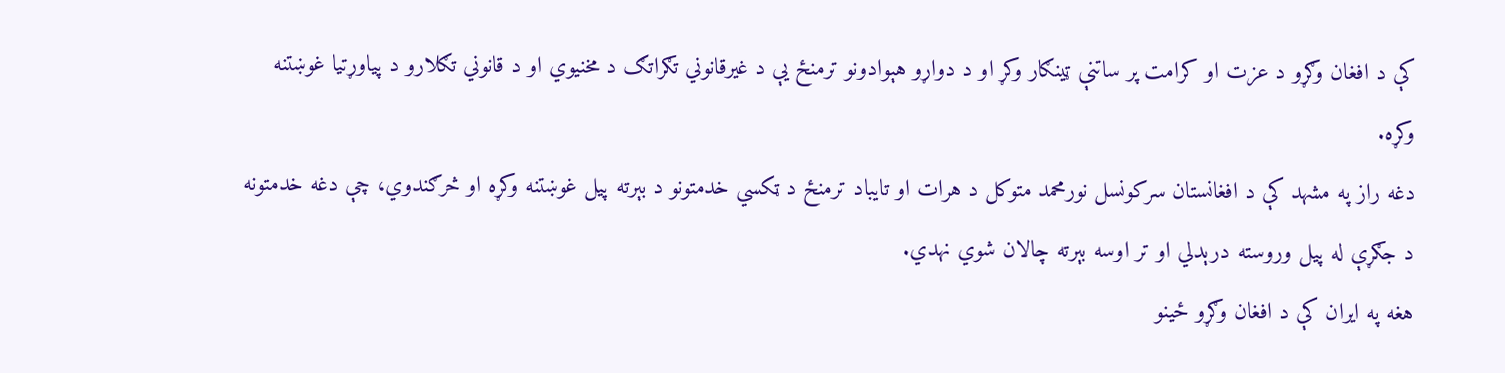کې د افغان وګړو د عزت او کرامت پر ساتنې ټینګار وکړ او د دواړو هېوادونو ترمنځ یې د غیرقانوني تګراتګ د مخنیوي او د قانوني تګلارو د پیاوړتیا غوښتنه وکړه.
دغه راز په مشهد کې د افغانستان سرکونسل نورمحمد متوکل د هرات او تایباد ترمنځ د ټکسي خدمتونو د بېرته پیل غوښتنه وکړه او څرګندوي، چې دغه خدمتونه د جګړې له پیل وروسته درېدلي او تر اوسه بېرته چالان شوي نهدي.
هغه په ایران کې د افغان وګړو ځینو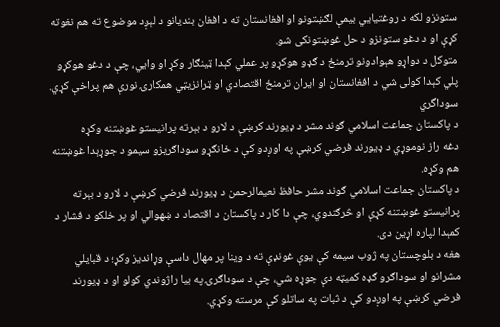ستونزو لکه د روغتیايي بیمې لګښتونو او افغانستان ته د افغان بندیانو د لېږد موضوع ته هم نغوته کړې او د دغو ستونزو د حل غوښتونکی شو.
متوکل د دواړو هېوادونو ترمنځ د ګډو هوکړو پر عملي کېدا ټینګار وکړ او وایي، چې د دغو هوکړو پلي کېدا کولی شي د افغانستان او ایران ترمنځ اقتصادي او ټرانزیټي همکارۍ نورې هم پراخې کړي.
سوداگري
د پاکستان جماعت اسلامي ګوند مشر د ډیورند کرښې د لارو د بېرته پرانیستو غوښتنه وکړه
دغه راز نوموړي د ډیورند فرضي کرښې په اوږدو کې د ځانګړو سوداګریزو سیمو د جوړېدا غوښتنه هم وکړه.
د پاکستان جماعت اسلامي ګوند مشر حافظ نعیمالرحمن د ډیورند فرضي کرښې د لارو د بېرته پرانیستو غوښتنه کړې او څرګندوي، چې دا کار د پاکستان د اقتصاد د ښهوالي او پر خلکو د فشار د کمېدا لپاره اړین دی.
هغه د بلوچستان په ژوب سیمه کې یوې غونډې ته د وینا پر مهال داسې وړاندیز وکړ؛ د قبایلي مشرانو او سوداګرو ګډه کمیټه دې جوړه شي، چې د سوداګرۍ په بیا راژوندي کولو او د ډیورند فرضي کرښې په اوږدو کې د ثبات په ساتلو کې مرسته وکړي.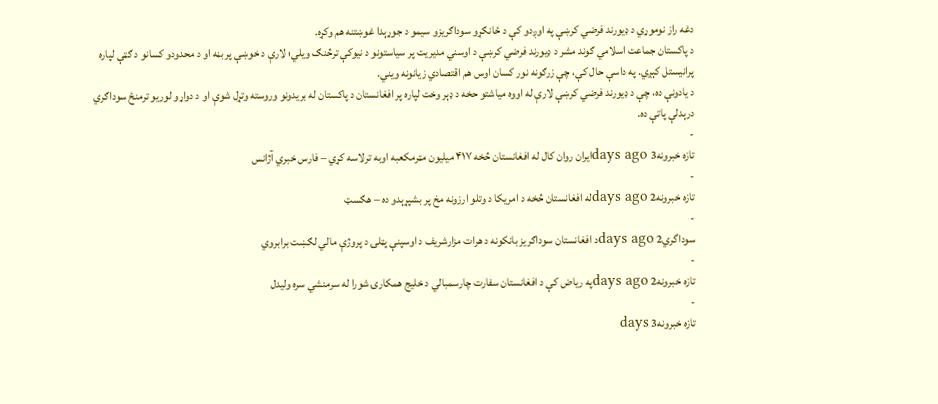دغه راز نوموړي د ډیورند فرضي کرښې په اوږدو کې د ځانګړو سوداګریزو سیمو د جوړېدا غوښتنه هم وکړه.
د پاکستان جماعت اسلامي ګوند مشر د ډیورند فرضي کرښې د اوسني مدیریت پر سیاستونو د نیوکې ترڅنګ ویلي؛ لارې د خوښې پر بڼه او د محدودو کسانو د ګټې لپاره پرانیستل کېږي. په داسې حال کې، چې زرګونه نور کسان اوس هم اقتصادي زیانونه ویني.
د یادونې ده، چې د ډیورند فرضي کرښې لارې له اووه میاشتو حخه د ډېر وخت لپاره پر افغانستان د پاکستان له بریدونو وروسته وتړل شوې او د دواړو لوریو ترمنځ سوداګري درېدلې پاتې ده.
-
تازه خبرونه3 days agoایران روان کال له افغانستان څخه ۴۱۷ میلیون مټرمکعبه اوبه ترلاسه کړي – فارس خبري آژانس
-
تازه خبرونه2 days agoله افغانستان څخه د امریکا د وتلو ارزونه مخ پر بشپړېدو ده – هګسټ
-
سوداگري2 days agoد افغانستان سوداګریز بانکونه د هرات مزارشریف د اوسپنې پټلۍ د پروژې مالي لګښت برابروي
-
تازه خبرونه2 days agoپه ریاض کې د افغانستان سفارت چارسمبالي د خلیج همکارۍ شورا له سرمنشي سره ولیدل
-
تازه خبرونه3 days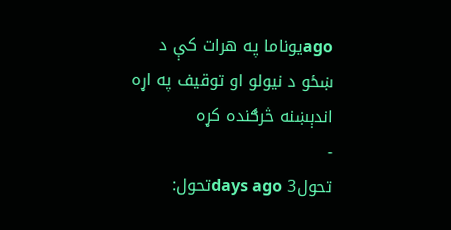agoیوناما په هرات کې د ښځو د نیولو او توقیف په اړه اندېښنه څرګنده کړه
-
تحول3 days agoتحول: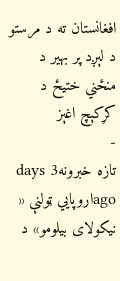افغانستان ته د مرستو د لېږد پر بهیر د منځني ختیځ د کړکېچ اغېز
-
تازه خبرونه3 days agoاروپايي ټولنې « نیکولای بیلومو» د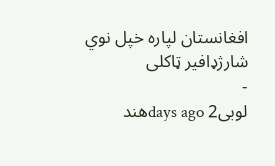افغانستان لپاره خپل نوي شارژډافیر ټاکلی
-
لوبی2 days agoهند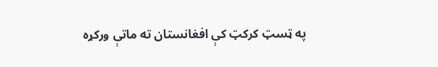په ټسټ کرکټ کې افغانستان ته ماتې ورکړه